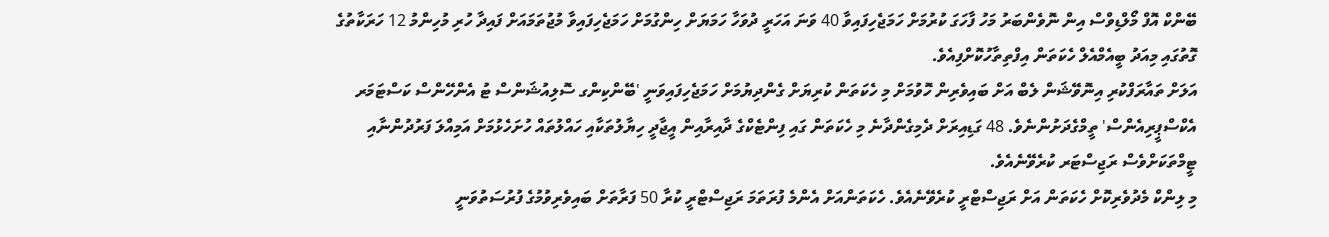ބޭންކް އޮފް މޯލްޑިވްސް އިން ނޮވެންބަރު މަހު ފާހަގަ ކުރުމަށް ހަމަޖެހިފައިވާ 40 ވަނަ އަހަރީ ދުވަހާ ހަމަޔަށް ހިންގުމަށް ހަމަޖެހިފައިވާ މުޖުތަމައަށް ފައިދާ ހުރި މުހިންމު 12 ހަރަކާތުގެ ގޮތުގައި މިއަދު ބީއެމްއެލް ހެކަތަން އިފްތިތާހުކޮށްފިއެވެ.
އަލަށް ތައާރަފްކުރި އިނޮވޭޝަން ލެބް އަށް ބައިވެރިން ހޮވުމަށް މި ހެކަތަން ކުރިޔަށް ގެންދިޔުމަށް ހަމަޖެހިފައިވަނީ 'ބޭންކިންގ ސޮލިއުޝަންސް ޓު އެންހޭންސް ކަސްޓަމަރ އެކްސްޕީރިއެންސް' ތީމްގެދަށުންނެވެ. 48 ގަޑިއިރަށް ދެމިގެންދާނެ މި ހެކަތަން ގައި ފިންޓެކްގެ ދާއިރާއިން އީޖާދީ ހިޔާލުތަކާއި ހައްލުތައް ހުށަހެޅުމަށް އަމިއްލަ ފަރުދުންނާއި ޓީމްތަކަށްވެސް ރަޖިސްޓަރ ކުރެވޭނެއެވެ.
މި ލިންކް މެދުވެރިކޮށް ހެކަތަން އަށް ރަޖިސްޓްރީ ކުރެވޭނެއެވެ. ހެކަތަންއަށް އެންމެ ފުރަތަމަ ރަޖިސްޓްރީ ކުރާ 50 ފަރާތަށް ބައިވެރިވުމުގެ ފުރުސަތުވަނީ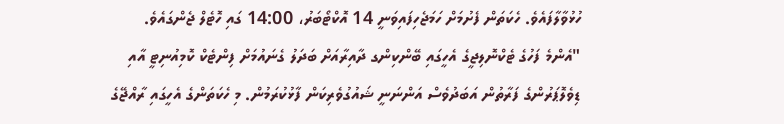ހުޅުވާލާފައެވެ. ހެކަތަން ފެށުމަށް ހަމަޖެހިފައިވަނީ 14 އޮކްޓޯބަރު، 14:00 ގައި ހޮޓެލް ޖެންގައެވެ.
"އެންމެ ފަހުގެ ޓެކްނޮލިޖީގެ އެހީގައި ބޭންކިންގ ދާއިރާއަށް ބަދަލު ގެނައުމަށް ފިންޓެކް ކޮމިއުނިޓީ އާއި ޑިވެލޮޕަރުންގެ ފަރާތުން އަބަދުވެސް އަންނަނީ ޝައުގުވެރިކަން ފާޅުކުރަމުން. މި ހެކަތަންގެ އެހީގައި ރާއްޖޭގެ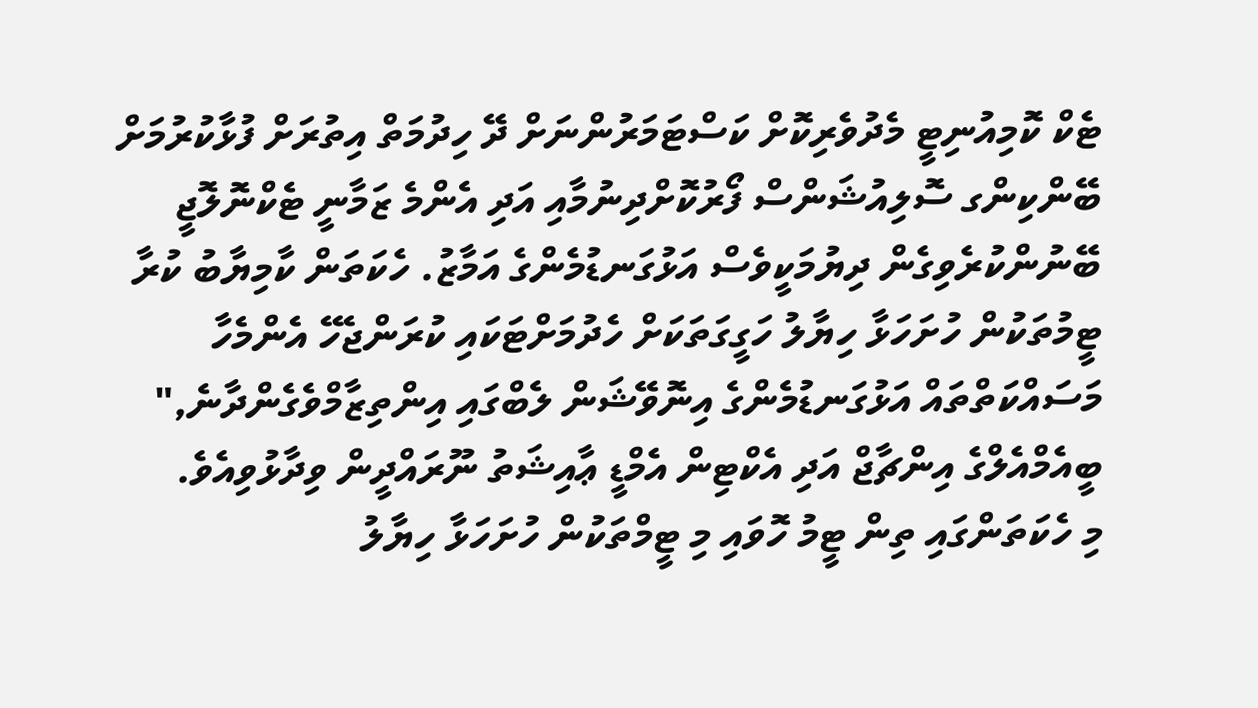ޓެކް ކޮމިއުނިޓީ މެދުވެރިކޮށް ކަސްޓަމަރުންނަށް ދޭ ހިދުމަތް އިތުރަށް ފުޅާކުރުމަށް ބޭންކިންގ ސޮލިއުޝަންސް ފޯރުކޮށްދިނުމާއި އަދި އެންމެ ޒަމާނީ ޓެކްނޮލޮޖީ ބޭނުންކުރެވިގެން ދިޔުމަކީވެސް އަޅުގަނޑުމެންގެ އަމާޒު. ހެކަތަން ކާމިޔާބު ކުރާ ޓީމުތަކުން ހުށަހަޅާ ހިޔާލު ހަގީގަތަކަށް ހެދުމަށްޓަކައި ކުރަންޖެހޭ އެންމެހާ މަސައްކަތްތައް އަޅުގަނޑުމެންގެ އިނޮވޭޝަން ލެބްގައި އިންތިޒާމްވެގެންދާނެ," ބީއެމްއެލްގެ އިންޗާޖް އަދި އެކްޓިން އެމްޑީ ޢާއިޝަތު ނޫރައްދީން ވިދާޅުވިއެވެ.
މި ހެކަތަންގައި ތިން ޓީމު ހޮވައި މި ޓީމްތަކުން ހުށަހަޅާ ހިޔާލު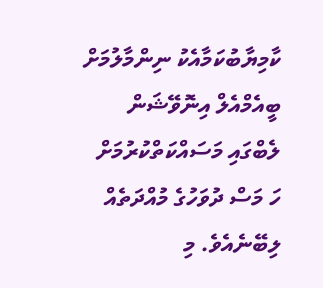ކާމިޔާބުކަމާއެކު ނިންމާލުމަށް ބީއެމްއެލް އިނޮވޭޝަން ލެބްގައި މަސައްކަތްކުރުމަށް ހަ މަސް ދުވަހުގެ މުއްދަތެއް ލިބޭނެއެވެ. މި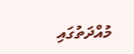މުއްދަތުގައި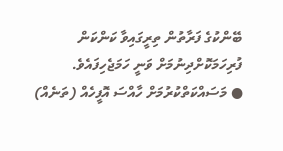ބޭންކުގެ ފަރާތުން ތިރީގައިވާ ކަންކަން ފުރިހަމަކޮށްދިނުމަށް ވަނީ ހަމަޖެހިފައެވެ.
● މަސައްކަތްކުރުމަށް ހާއްސަ އޮފީހެއް (ތަނެއް)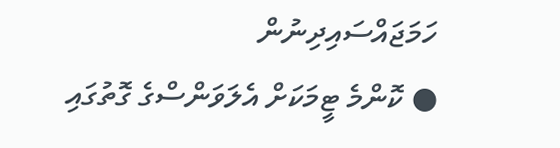ހަމަޖައްސައިދިނުން
● ކޮންމެ ޓީމަކަށް އެލަވަންސްގެ ގޮތުގައި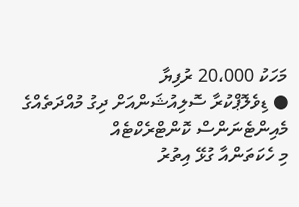މަހަކު 20،000 ރުފިޔާ
● ޑިވެލޮޕްކުރާ ސޮލިއުޝަންއަށް ދިގު މުއްދަތެއްގެ މެއިންޓެނަންސް ކޮންޓްރެކްޓެއް
މި ހެކަތަންއާ ގުޅޭ އިތުރު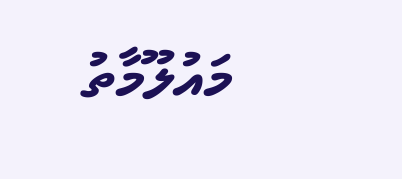މައުލޫމާތު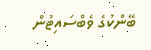ބޭންކުގެ ވެބްސައިޓުން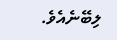ލިބޭނެއެވެ.